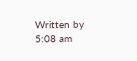Written by 5:08 am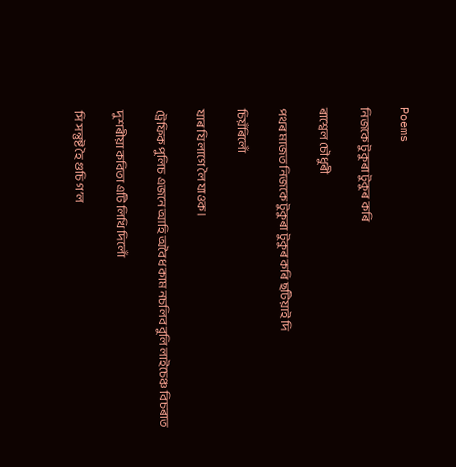Poems

নিজকে টুকুৰা টুকুৰ কৰি

ৰাশ্বেল চৌধুৰী

পথৰ মাজত নিজকে টুকুৰা টুকুৰ কৰি ছটিয়াই দি

চিয়ঁৰিলোঁ

যাৰ যি লাগে লৈ যাওক।

ট্ৰেফিক পুলিচ এজনে আহি অবৈধ কাম নচলিব বুলি লাইচেঞ্চ বিচৰাত

দুশৰীয়া কবিতা এটি লিখি দিলোঁ

সি সন্তুষ্ট হৈ গুচি গ’ল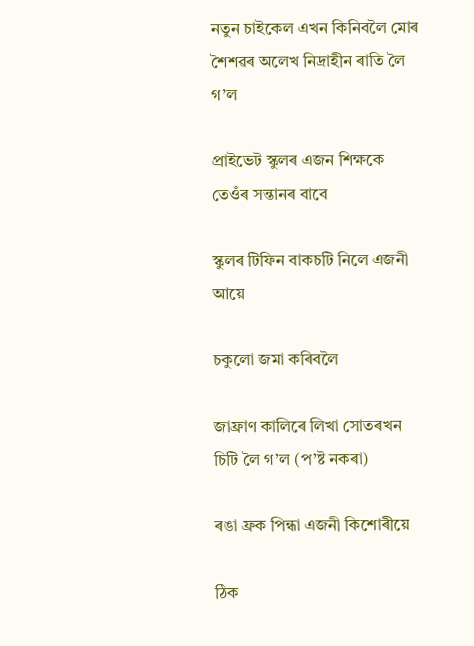নতুন চাইকেল এখন কিনিবলৈ মোৰ শৈশৱৰ অলেখ নিদ্ৰাহীন ৰাতি লৈ গ’ল

প্ৰাইভেট স্কুলৰ এজন শিক্ষকে তেওঁৰ সন্তানৰ বাবে

স্কুলৰ টিফিন বাকচটি নিলে এজনী আয়ে

চকুলো জমা কৰিবলৈ

জাফ্ৰাণ কালিৰে লিখা সোতৰখন চিটি লৈ গ’ল (প’ষ্ট নকৰা)

ৰঙা ফ্ৰক পিন্ধা এজনী কিশোৰীয়ে

ঠিক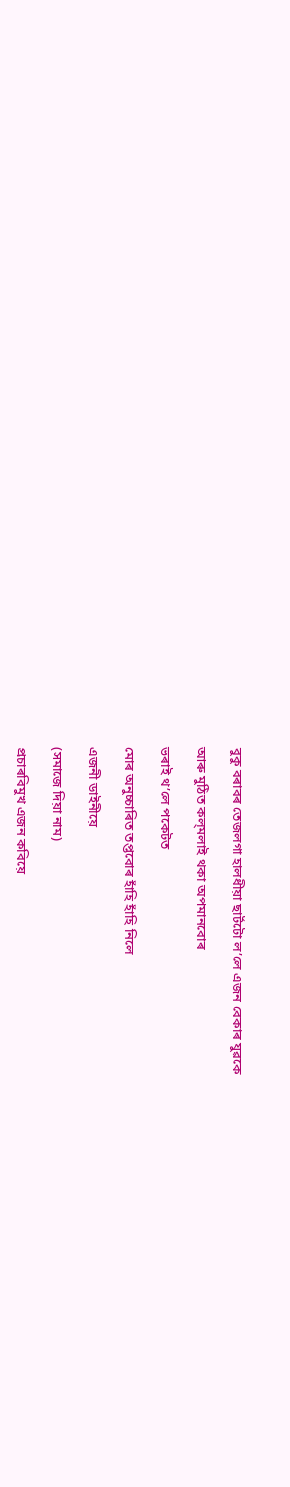বুকু বৰাবৰ তেজলগা হালধীয়া ছাৰ্টটো ল’লে এজন বেকাৰ যুৱকে

আৰু মুঠিত কল্‌মলাই থকা অপমানবোৰ

ভৰাই থ’লে পকেটত

মোৰ অনুচ্চাৰিত তপ্তবোৰ হাঁহি হাঁহি নিলে

এজনী ডাইনীয়ে

(সমাজে দিয়া নাম)

প্ৰচাৰবিমুখ এজন কবিয়ে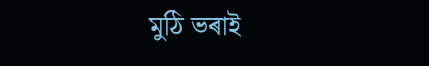মুঠি ভৰাই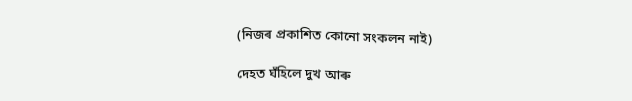(নিজৰ প্ৰকাশিত কোনো সংকলন নাই)

দেহত ঘঁহিলে দুখ আৰু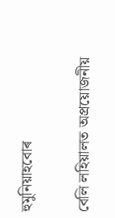হুমুনিয়াহবোৰ

বেলি লহিয়ালত অপ্ৰয়োজনীয়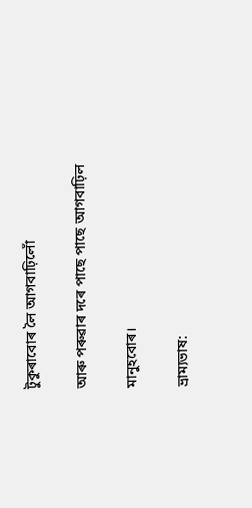টুকুৰাবোৰ লৈ আগবাঢ়িলোঁ

আৰু পৰুৱাৰ দৰে পাছে পাছে আগবাঢ়িল

মানুহবোৰ।

ভ্ৰাম্যভাষ: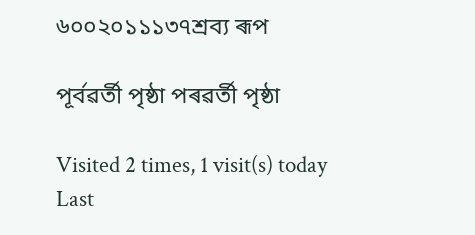৬০০২০১১১৩৭শ্ৰব্য ৰূপ

পূৰ্বৱৰ্তী পৃষ্ঠা পৰৱৰ্তী পৃষ্ঠা

Visited 2 times, 1 visit(s) today
Last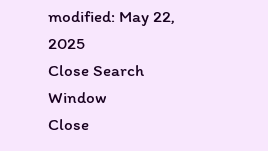modified: May 22, 2025
Close Search Window
Close